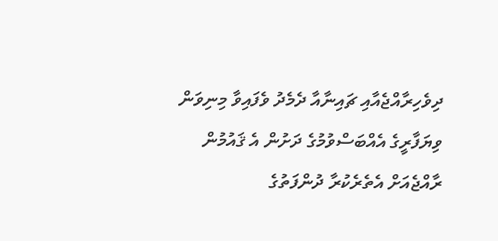ދިވެހިރާއްޖެއާއި ޗައިނާއާ ދެމެދު ވެފައިވާ މިނިވަން ވިޔަފާރީގެ އެއްބަސްވުމުގެ ދަށުން އެ ޤައުމުން ރާއްޖެއަށް އެތެރެކުރާ ދުންފަތުގެ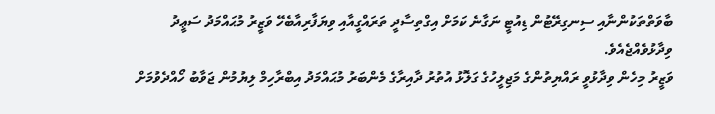ބާވަތްތަކުންނާއި ސިނގިރޭޓުން ޑިއުޓީ ނަގާނެ ކަމަށް އިގްތިސާދީ ތަރައްގީއާއި ވިޔަފާރިއާބެހޭ ވަޒީރު މުޙައްމަދު ސަޢީދު ވިދާޅުވެއްޖެއެވެ.
ވަޒީރު މިހެން ވިދާޅުވީ ރައްޔިތުންގެ މަޖިލީހުގެ ގަލޮޅު އުތުރު ދާއިރާގެ މެންބަރު މުޙައްމަދު އިބްރާހިމް ލިޔުމުން ޖަވާބު ހޯއްދެވުމަށް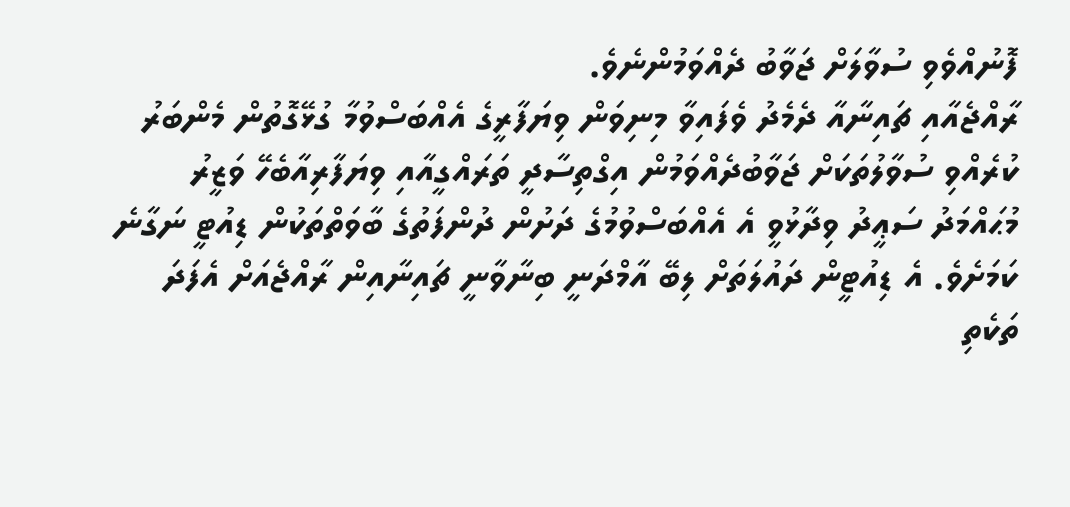ފޮނުއްވެވި ސުވާލަށް ޖަވާބު ދެއްވަމުންނެވެ.
ރާއްޖެއާއި ޗައިނާއާ ދެމެދު ވެފައިވާ މިނިވަން ވިޔަފާރީގެ އެއްބަސްވުމާ ގުޅޭގޮތުން މެންބަރު ކުރެއްވި ސުވާލުތަކަށް ޖަވާބުދެއްވަމުން އިގްތިސާދީ ތަރައްގީއާއި ވިޔަފާރިއާބެހޭ ވަޒީރު މުޙައްމަދު ސަޢީދު ވިދާޅުވީ އެ އެއްބަސްވުމުގެ ދަށުން ދުންފަތުގެ ބާވަތްތަކުން ޑިއުޓީ ނަގާނެ ކަމަށެވެ. އެ ޑިއުޓީން ދައުލަތަށް ލިބޭ އާމްދަނީ ބިނާވާނީ ޗައިނާއިން ރާއްޖެއަށް އެފަދަ ތަކެތި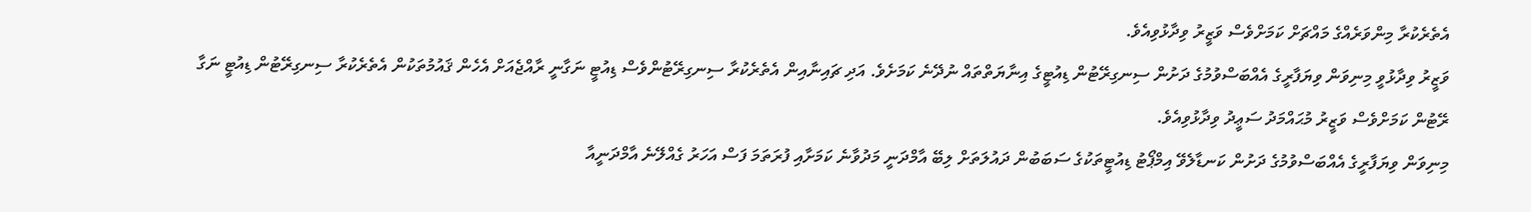އެތެރެކުރާ މިންވަރެއްގެ މައްޗަށް ކަމަށްވެސް ވަޒީރު ވިދާޅުވިއެވެ.
ވަޒީރު ވިދާޅުވީ މިނިވަން ވިޔަފާރީގެ އެއްބަސްވުމުގެ ދަށުން ސިނގިރޭޓުން ޑިއުޓީގެ އިނާޔަތްތައް ނުދޭނެ ކަމަށެވެ. އަދި ޗައިނާއިން އެތެރެކުރާ ސިނގިރޭޓުންވެސް ޑިއުޓީ ނަގާނީ ރާއްޖެއަށް އެހެން ޤައުމުތަކުން އެތެރެކުރާ ސިނގިރޭޓުން ޑިއުޓީ ނަގާ ރޭޓުން ކަމަށްވެސް ވަޒީރު މުޙައްމަދު ސަޢީދު ވިދާޅުވިއެވެ.
މިނިވަން ވިޔަފާރީގެ އެއްބަސްވުމުގެ ދަށުން ކަނޑާލެވޭ އިމްޕޯޓު ޑިއުޓީތަކުގެ ސަބަބުން ދައުލަތަށް ލިބޭ އާމްދަނީ މަދުވާނެ ކަމަށާއި ފުރަތަމަ ފަސް އަހަރު ގެއްލޭނެ އާމްދަނީއާ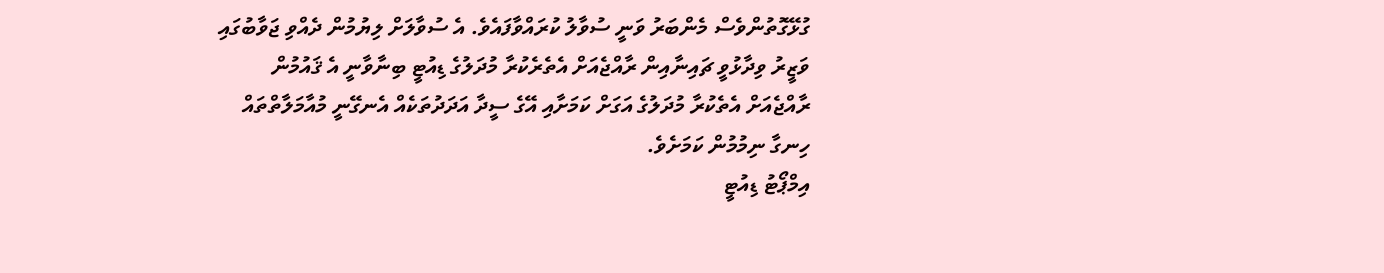ގުޅޭގޮތުންވެސް މެންބަރު ވަނީ ސުވާލު ކުރައްވާފައެވެ. އެ ސުވާލަށް ލިޔުމުން ދެއްވި ޖަވާބުގައި ވަޒީރު ވިދާޅުވީ ޗައިނާއިން ރާއްޖެއަށް އެތެރެކުރާ މުދަލުގެ ޑިއުޓީ ބިނާވާނީ އެ ޤައުމުން ރާއްޖެއަށް އެތެކުރާ މުދަލުގެ އަގަށް ކަމަށާއި އޭގެ ސީދާ އަދަދުތަކެއް އެނގޭނީ މުއާމަލާތްތައް ހިނގާ ނިމުމުން ކަމަށެވެ.
އިމްޕޯޓު ޑިއުޓީ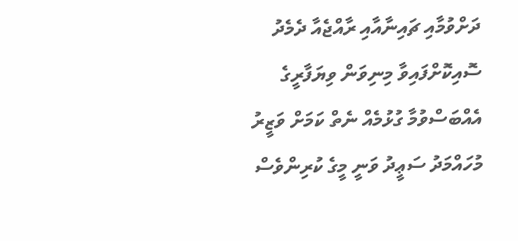ދަށްވުމާއި ޗައިނާއާއި ރާއްޖެއާ ދެމެދު ސޮއިކޮށްފައިވާ މިނިވަން ވިޔަފާރީގެ އެއްބަސްވުމާ ގުޅުމެއް ނެތް ކަމަށް ވަޒީރު މުހައްމަދު ސަޢީދު ވަނީ މީގެ ކުރިންވެސް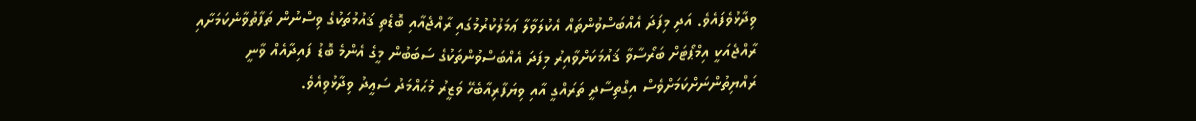ވިދާޅުވެފައެވެ. އަދި މިފަދަ އެއްބަސްވުންތައް އެކުލަވާލާ ޢަމަލުކުރުމުގައި ރާއްޖެއާއި ބޮޑެތި ޤައުމުތަކުގެ ވިސްނުން ތަފާތުވާނެކަމަށާއި ރާއްޖެއަކީ އިމްޕޯޓަށް ބަރޯސާވާ ޤައުމަކަށްވާއިރު މިފަދަ އެއްބަސްވުންތަކުގެ ސަބަބުން މީގެ އެންމެ ބޮޑު ފައިދާއެއް ވާނީ ރައްޔިތުންނަށްކަމަށްވެސް އިގްތިސާދީ ތަރައްގީ އާއި ވިޔަފާރިއާބެހޭ ވަޒީރު މުޙައްމަދު ސަޢީދު ވިދާޅުވިއެވެ.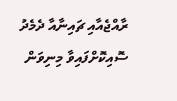ރާއްޖެއާއި ޗައިނާއާ ދެމެދު ސޮއިކޮށްފައިވާ މިނިވަން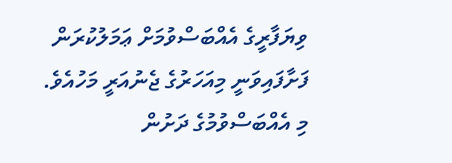ވިޔަފާރީގެ އެއްބަސްވުމަށް ޢަމަލުކުރަން ފަށާފައިވަނީ މިއަހަރުގެ ޖެނުއަރީ މަހުއެވެ. މި އެއްބަސްވުމުގެ ދަށުން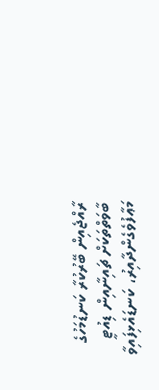ރާއްޖެއިން ބޭރުކުރާ ކަނޑުމަހުގެ ބާވަތްތަކަށް ޗައިނާއިން ޑިއުޓީ މަޢާފުވެގެންދާއިރު، ކަނޑައެޅިފައިވާ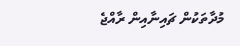މުދާތަކުން ޗައިނާއިން ރާއްޖެ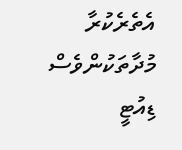އެތެރެކުރާ މުދާތަކުންވެސް ޑިއުޓީ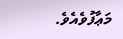މަޢާފުވެއެވެ.